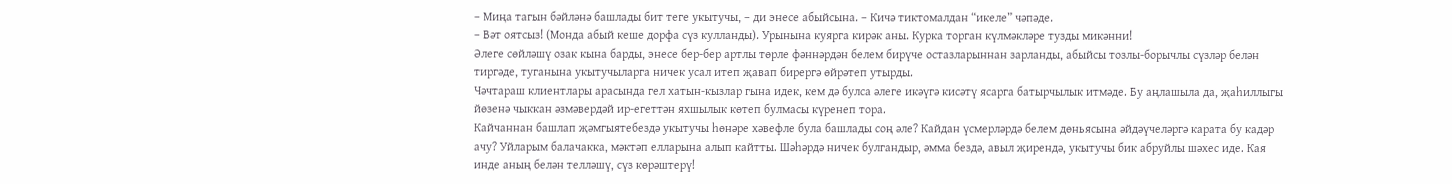– Миңа тагын бәйләнә башлады бит теге укытучы, – ди энесе абыйсына. – Кичә тиктомалдан “икеле” чәпәде.
– Вәт оятсыз! (Монда абый кеше дорфа сүз кулланды). Урынына куярга кирәк аны. Курка торган күлмәкләре тузды микәнни!
Әлеге сөйләшү озак кына барды, энесе бер-бер артлы төрле фәннәрдән белем бирүче остазларыннан зарланды, абыйсы тозлы-борычлы сүзләр белән тиргәде, туганына укытучыларга ничек усал итеп җавап бирергә өйрәтеп утырды.
Чәчтараш клиентлары арасында гел хатын-кызлар гына идек, кем дә булса әлеге икәүгә кисәтү ясарга батырчылык итмәде. Бу аңлашыла да, җаһиллыгы йөзенә чыккан әзмәвердәй ир-егеттән яхшылык көтеп булмасы күренеп тора.
Кайчаннан башлап җәмгыятебездә укытучы һөнәре хәвефле була башлады соң әле? Кайдан үсмерләрдә белем дөньясына әйдәүчеләргә карата бу кадәр ачу? Уйларым балачакка, мәктәп елларына алып кайтты. Шәһәрдә ничек булгандыр, әмма бездә, авыл җирендә, укытучы бик абруйлы шәхес иде. Кая инде аның белән телләшү, сүз көрәштерү!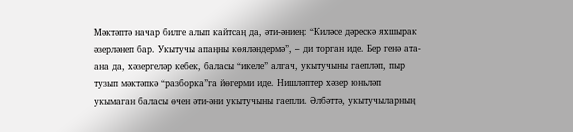Мәктәптә начар билге алып кайтсаң да, әти-әниең: “Киләсе дәрескә яхшырак әзерләнеп бар. Укытучы апаңны көяләндермә”, – ди торган иде. Бер генә ата-ана да, хәзергеләр кебек, баласы “икеле” алгач, укытучыны гаепләп, пыр тузып мәктәпкә “разборка”га йөгерми иде. Нишләптер хәзер юньләп укымаган баласы өчен әти-әни укытучыны гаепли. Әлбәттә, укытучыларның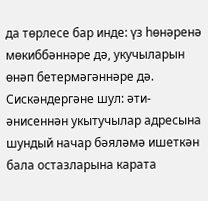да төрлесе бар инде: үз һөнәренә мөкиббәннәре дә, укучыларын өнәп бетермәгәннәре дә. Сискәндергәне шул: әти-әнисеннән укытучылар адресына шундый начар бәяләмә ишеткән бала остазларына карата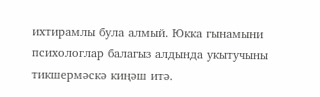ихтирамлы була алмый. Юкка гынамыни психологлар балагыз алдында укытучыны тикшермәскә киңәш итә.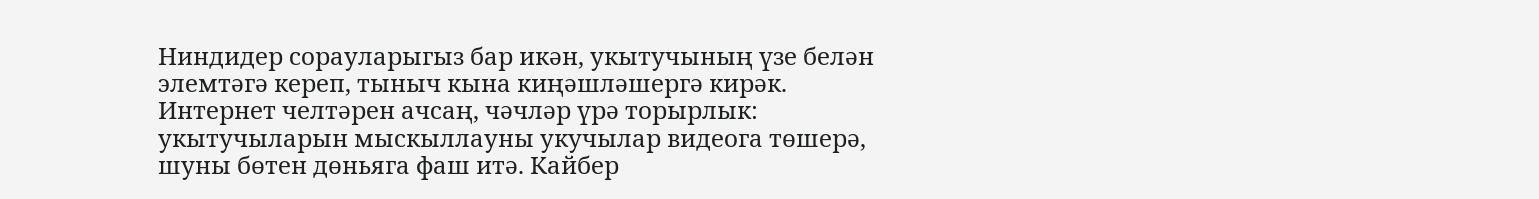Ниндидер сорауларыгыз бар икән, укытучының үзе белән элемтәгә кереп, тыныч кына киңәшләшергә кирәк.
Интернет челтәрен ачсаң, чәчләр үрә торырлык: укытучыларын мыскыллауны укучылар видеога төшерә, шуны бөтен дөньяга фаш итә. Кайбер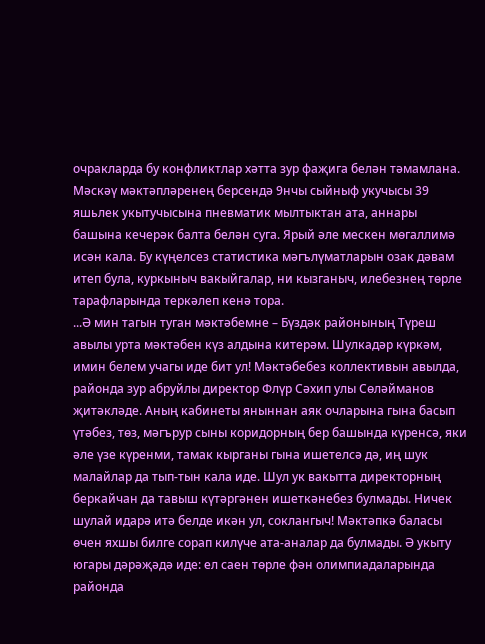очракларда бу конфликтлар хәтта зур фаҗига белән тәмамлана. Мәскәү мәктәпләренең берсендә 9нчы сыйныф укучысы 39 яшьлек укытучысына пневматик мылтыктан ата, аннары башына кечерәк балта белән суга. Ярый әле мескен мөгаллимә исән кала. Бу күңелсез статистика мәгълүматларын озак дәвам итеп була, куркыныч вакыйгалар, ни кызганыч, илебезнең төрле тарафларында теркәлеп кенә тора.
...Ә мин тагын туган мәктәбемне – Бүздәк районының Түреш авылы урта мәктәбен күз алдына китерәм. Шулкадәр күркәм, имин белем учагы иде бит ул! Мәктәбебез коллективын авылда, районда зур абруйлы директор Флүр Сәхип улы Сөләйманов җитәкләде. Аның кабинеты яныннан аяк очларына гына басып үтәбез, төз, мәгърур сыны коридорның бер башында күренсә, яки әле үзе күренми, тамак кырганы гына ишетелсә дә, иң шук малайлар да тып-тын кала иде. Шул ук вакытта директорның беркайчан да тавыш күтәргәнен ишеткәнебез булмады. Ничек шулай идарә итә белде икән ул, соклангыч! Мәктәпкә баласы өчен яхшы билге сорап килүче ата-аналар да булмады. Ә укыту югары дәрәҗәдә иде: ел саен төрле фән олимпиадаларында районда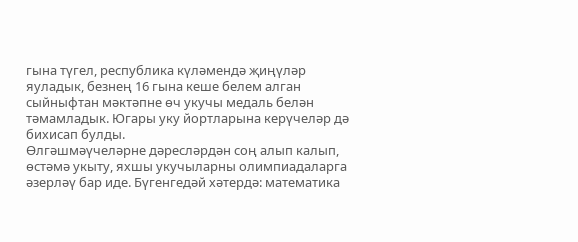гына түгел, республика күләмендә җиңүләр яуладык, безнең 16 гына кеше белем алган сыйныфтан мәктәпне өч укучы медаль белән тәмамладык. Югары уку йортларына керүчеләр дә бихисап булды.
Өлгәшмәүчеләрне дәресләрдән соң алып калып, өстәмә укыту, яхшы укучыларны олимпиадаларга әзерләү бар иде. Бүгенгедәй хәтердә: математика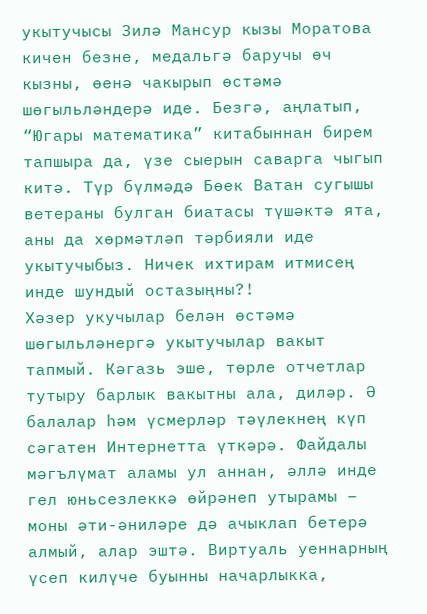укытучысы Зилә Мансур кызы Моратова кичен безне, медальгә баручы өч кызны, өенә чакырып өстәмә шөгыльләндерә иде. Безгә, аңлатып, “Югары математика” китабыннан бирем тапшыра да, үзе сыерын саварга чыгып китә. Түр бүлмәдә Бөек Ватан сугышы ветераны булган биатасы түшәктә ята, аны да хөрмәтләп тәрбияли иде укытучыбыз. Ничек ихтирам итмисең инде шундый остазыңны?!
Хәзер укучылар белән өстәмә шөгыльләнергә укытучылар вакыт тапмый. Кәгазь эше, төрле отчетлар тутыру барлык вакытны ала, диләр. Ә балалар һәм үсмерләр тәүлекнең күп сәгатен Интернетта үткәрә. Файдалы мәгълүмат аламы ул аннан, әллә инде гел юньсезлеккә өйрәнеп утырамы – моны әти-әниләре дә ачыклап бетерә алмый, алар эштә. Виртуаль уеннарның үсеп килүче буынны начарлыкка,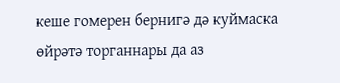кеше гомерен бернигә дә куймаска өйрәтә торганнары да аз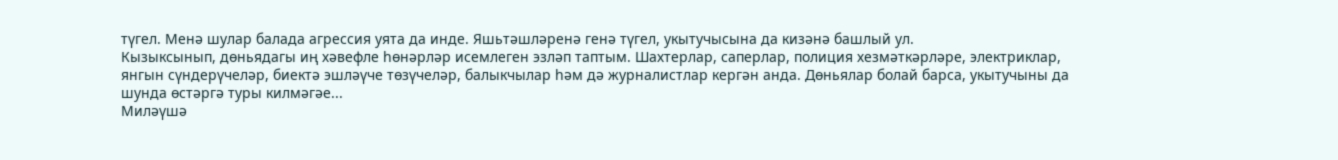түгел. Менә шулар балада агрессия уята да инде. Яшьтәшләренә генә түгел, укытучысына да кизәнә башлый ул.
Кызыксынып, дөньядагы иң хәвефле һөнәрләр исемлеген эзләп таптым. Шахтерлар, саперлар, полиция хезмәткәрләре, электриклар, янгын сүндерүчеләр, биектә эшләүче төзүчеләр, балыкчылар һәм дә журналистлар кергән анда. Дөньялар болай барса, укытучыны да шунда өстәргә туры килмәгәе...
Миләүшә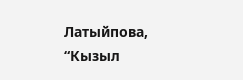Латыйпова,
“Кызыл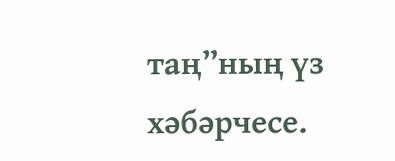таң”ның үз хәбәрчесе.